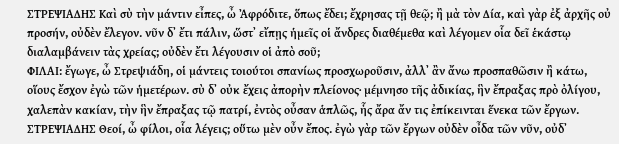ΣΤΡΕΨΙΑΔΗΣ Καὶ σὺ τὴν μάντιν εἶπες, ὦ Ἀφρόδιτε, ὅπως ἔδει; ἔχρησας τῇ θεῷ; ἢ μὰ τὸν Δία, καὶ γὰρ ἐξ ἀρχῆς οὐ προσήν, οὐδὲν ἔλεγον. νῦν δ᾽ ἔτι πάλιν, ὥστ᾽ εἴπῃς ἡμεῖς οἱ ἄνδρες διαθέμεθα καὶ λέγομεν οἷα δεῖ ἑκάστῳ διαλαμβάνειν τὰς χρείας; οὐδὲν ἔτι λέγουσιν οἱ ἀπὸ σοῦ;
ΦΙΛΑΙ: ἔγωγε, ὦ Στρεψιάδη, οἱ μάντεις τοιούτοι σπανίως προσχωροῦσιν, ἀλλ᾽ ἂν ἄνω προσπαθῶσιν ἢ κάτω, οἵους ἔσχον ἐγὼ τῶν ἡμετέρων. σὺ δ᾽ οὐκ ἔχεις ἀπορὴν πλείονος· μέμνησο τῆς ἀδικίας, ἣν ἔπραξας πρὸ ὀλίγου, χαλεπὰν κακίαν, τὴν ἣν ἔπραξας τῷ πατρί, ἐντὸς οὖσαν ἁπλῶς, ἧς ἄρα ἄν τις ἐπίκεινται ἕνεκα τῶν ἔργων.
ΣΤΡΕΨΙΑΔΗΣ Θεοί, ὦ φίλοι, οἷα λέγεις; οὕτω μὲν οὖν ἔπος. ἐγὼ γὰρ τῶν ἔργων οὐδὲν οἶδα τῶν νῦν, οὐδ᾽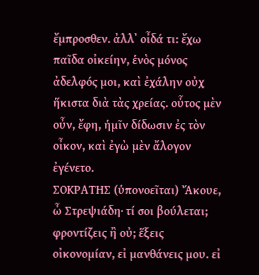ἔμπροσθεν. ἀλλ᾽ οἶδά τι: ἔχω παῖδα οἰκείην, ἑνὸς μόνος ἀδελφός μοι, καὶ ἐχάλην οὐχ ἥκιστα διὰ τὰς χρείας. οὗτος μὲν οὖν, ἔφη, ἡμῖν δίδωσιν ἐς τὸν οἶκον, καὶ ἐγὼ μὲν ἄλογον ἐγένετο.
ΣΟΚΡΑΤΗΣ (ὑπονοεῖται) Ἄκουε, ὦ Στρεψιάδη· τί σοι βούλεται; φροντίζεις ἢ οὐ; ἕξεις οἰκονομίαν, εἰ μανθάνεις μου. εἰ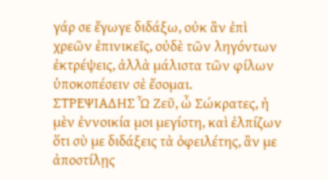γάρ σε ἔγωγε διδάξω, οὐκ ἂν ἐπὶ χρεῶν ἐπινικεῖς, οὐδὲ τῶν ληγόντων ἐκτρέψεις, ἀλλὰ μάλιστα τῶν φίλων ὑποκοπέσειν σὲ ἔσομαι.
ΣΤΡΕΨΙΑΔΗΣ Ὦ Ζεῦ, ὦ Σώκρατες, ἡ μὲν ἐννοικία μοι μεγίστη, καὶ ἐλπίζων ὅτι σὺ με διδάξεις τὰ ὀφειλέτης, ἂν με ἀποστίλῃς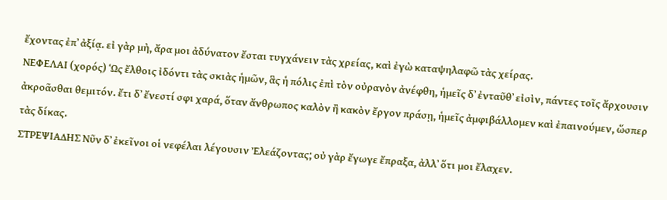ἔχοντας ἐπ᾽ ἀξίᾳ. εἰ γὰρ μὴ, ἄρα μοι ἀδύνατον ἔσται τυγχάνειν τὰς χρείας, καὶ ἐγὼ καταψηλαφῶ τὰς χείρας.
ΝΕΦΕΛΑΙ (χορός) Ὡς ἔλθοις ἰδόντι τὰς σκιὰς ἡμῶν, ἃς ἡ πόλις ἐπὶ τὸν οὐρανὸν ἀνέφθη, ἡμεῖς δ᾽ ἐνταῦθ᾽ εἰσὶν, πάντες τοῖς ἄρχουσιν ἀκροᾶσθαι θεμιτόν. ἔτι δ᾽ ἔνεστί σφι χαρά, ὅταν ἄνθρωπος καλὸν ἢ κακὸν ἔργον πράσῃ, ἡμεῖς ἀμφιβάλλομεν καὶ ἐπαινούμεν, ὥσπερ τὰς δίκας.
ΣΤΡΕΨΙΑΔΗΣ Νῦν δ᾽ ἐκεῖνοι οἱ νεφέλαι λέγουσιν Ἐλεάζοντας; οὐ γὰρ ἔγωγε ἔπραξα, ἀλλ᾽ ὅτι μοι ἔλαχεν.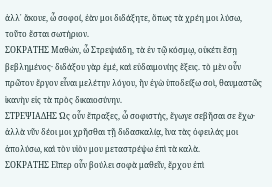ἀλλ᾽ ἄκουε, ὦ σοφοί, ἐὰν μοι διδάξητε, ὅπως τὰ χρέη μοι λύσω, τοῦτο ἔσται σωτήριον.
ΣΟΚΡΑΤΗΣ Μαθών, ὦ Στρεψιάδη, τὰ ἐν τῷ κόσμῳ, οὐκέτι ἔσῃ βεβλημένος· διδάξου γὰρ ἐμέ, καὶ εὐδαιμονίης ἕξεις. τὸ μὲν οὖν πρῶτον ἔργον εἶναι μελέτην λόγου, ἣν ἐγὼ ὑποδείξω σοὶ, θαυμαστῶς ἱκανὴν εἰς τὰ πρὸς δικαιοσύνην.
ΣΤΡΕΨΙΑΔΗΣ Ὡς οὖν ἔπραξες, ὦ σοφιστής, ἔγωγε σεβῆσαι σε ἔχω· ἀλλὰ νῦν δέοι μοι χρῆσθαι τῇ διδασκαλίᾳ, ἵνα τὰς ὀφειλάς μοι ἀπολύσω, καὶ τὸν υἱὸν μου μεταστρέψω ἐπὶ τὰ καλὰ.
ΣΟΚΡΑΤΗΣ Εἴπερ οὖν βούλει σοφὰ μαθεῖν, ἔρχου ἐπὶ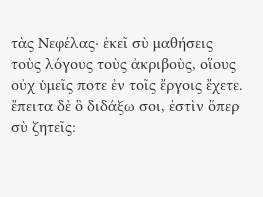τὰς Νεφέλας· ἐκεῖ σὺ μαθήσεις τοὺς λόγους τοὺς ἀκριβοὺς, οἵους οὐχ ὑμεῖς ποτε ἐν τοῖς ἔργοις ἔχετε. ἔπειτα δὲ ὃ διδάξω σοι, ἐστὶν ὅπερ σὺ ζητεῖς: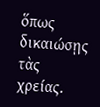ὅπως δικαιώσῃς τὰς χρείας.